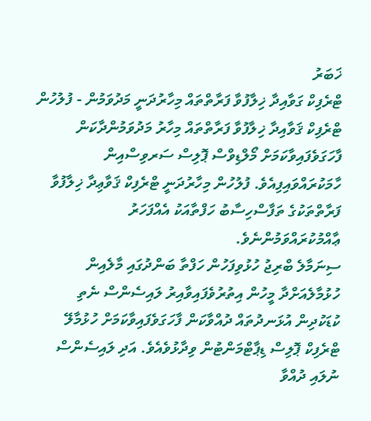ޚަބަރު
ޓްރެފިކް ގަވާއިދާ ޚިލާފުވާ ފަރާތްތައް މިހާރުދަނީ މަދުވަމުން - ފުލުހުން
ޓްރެފިކް ޤަވާއިދާ ޚިލާފުވާ ފަރާތްތައް މިހާރު މަދުވަމުންދާކަން ފާހަގަވެފައިވާކަމަށް މޯލްޑިވްސް ޕޮލިސް ސަރވިސްއިން ހާމަކުރައްވައިފިއެވެ. ފުލުހުން މިހާރުދަނީ ޓްރެފިކް ޤަވާޢިދާ ޚިލާފުވާ ފަރާތްތަކުގެ ތަފާސްހިސާބު ހަފްތާއަކު އެއްފަހަރު ޢާއްމުކުރައްވަމުންނެވެ.
ސިނަމާލެ ބްރިޖު ހުޅުވިފަހުން ހަފްތާ ބަންދުގައި މާލެއިން ހުޅުމާލެއަށްދާ މީހުން އިތުރުވެފައިވާއިރު ލައިސެންސް ނެތި ކުޑަކުދިން އުޅަނދުތައް ދުއްވާކަން ފާހަގަވެފައިވާކަމަށް ހުޅުމާލޭ ޓްރެފިކް ޕޮލިސް ޑިޕާޓްމަންޓުން ވިދާޅުވެއެވެ. އަދި ލައިސެންސް ނުލައި ދުއްވާ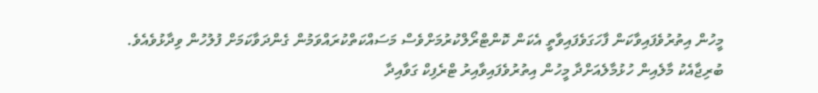މީހުން އިތުރުވެފައިވާކަން ފާހަގަވެފައިވާތީ އެކަން ކޮންޓްރޯލްކުރުމަށްވެސް މަސައްކަތްކުރައްވަމުން ގެންދަވާކަމަށް ފުލުހުން ވިދާޅުވެއެވެ.
ބުރިޖާއެކު މާލެއިން ހުޅުމާލެއަށްދާ މީހުން އިތުރުވެފައިވާއިރު ޓްރެފިކް ގަވާއިދާ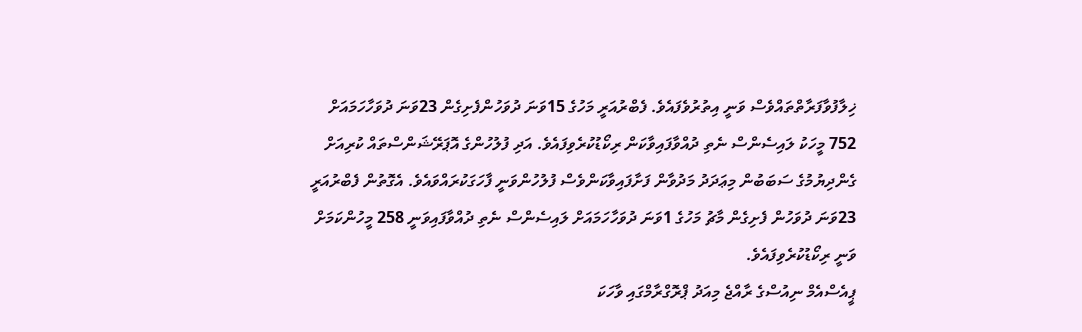ޚިލާފުވާފަރާތްތައްވެސް ވަނީ އިތުރުވެފައެވެ. ފެބްރުއަރީ މަހުގެ 15ވަނަ ދުވަހުންފެށިގެން 23ވަނަ ދުވަހާހަމައަށް 752 މީހަކު ލައިސެންސް ނެތި ދުއްވާފައިވާކަން ރިކޯޑުކުރެވިފައެވެ. އަދި ފުލުހުންގެ އޮޕަރޭޝަންސްތައް ކުރިއަށް ގެންދިޔުމުގެ ސަބަބުން މިޢަދަދު މަދުވާން ފަށާފައިވާކަންވެސް ފުލުހުންވަނީ ފާހަގަކުރައްވައެވެ. އެގޮތުން ފެބްރުއަރީ 23ވަނަ ދުވަހުން ފެށިގެން މާޗު މަހުގެ 1ވަނަ ދުވަހާހަމައަށް ލައިސެންސް ނެތި ދުއްވާފައިވަނީ 258 މީހުންކަމަށް ވަނީ ރިކޯޑުކުރެވިފައެވެ.
ޕީއެސްއެމް ނިއުސްގެ ރާއްޖެ މިއަދު ޕްރޮގްރާމްގައި ވާހަކަ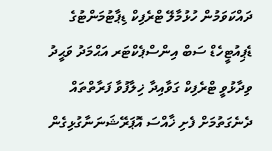ދައްކަވަމުން ހުޅުމާލޭ ޓްރެފިކް ޑިޕާޓުމަންޓުގެ ޑެޕިއުޓީހެޑް ސަބް އިންސްޕެކްޓަރ އަޙްމަދު ވަޙީދު ވިދާޅުވީ ޓްރެފިކް ގަވާއިދާ ޚިލާފުވާ ފަރާތްތައް ދެނެގަތުމަށް ފެށި ޚާއްސަ އޮޕަރޭޝަނަނާގުޅިގެން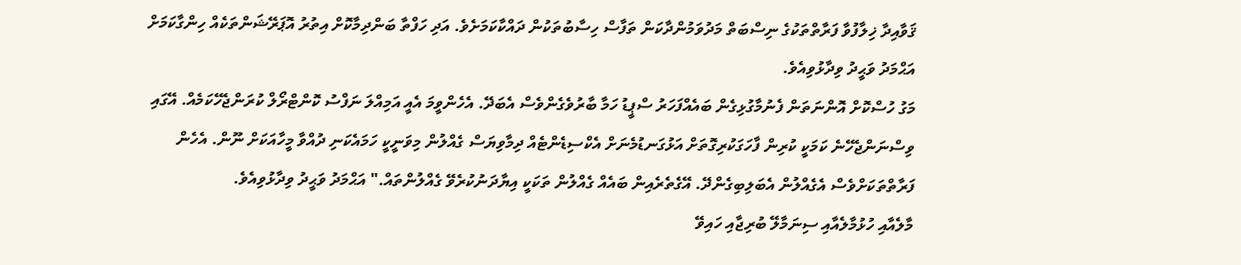ޤަވާއިދާ ޚިލާފުވާ ފަރާތްތަކުގެ ނިސްބަތް މަދުވަމުންދާކަން ތަފާސް ހިސާބުތަކުން ދައްކާކަމަށެވެ. އަދި ހަފްތާ ބަންދިމާކޮށް އިތުރު އޮޕަރޭޝަންތަކެއް ހިންގާކަމަށް އަޙްމަދު ވަޙީދު ވިދާޅުވިއެވެ.
މަގު ހުސްކޮށް އޮންނަތަން ފެނުމާގުޅިގެން ބައެއްފަހަރު ސްޕީޑު ހަމާ ބާރުވެގެންވެސް އެބަދޭ. އެހެންވީމަ އެއީ އަމިއްލަ ނަފްސު ކޮންޓްރޯލް ކުރަންޖެހޭކަމެއް. އޭގައި ވިސްނަންޖެހޭނެ ކަމަކީ ކުރިން ފާހަގަކުރިގޮތަށް އަޅުގަނޑުމެނަށް އެކްސިޑެންޓެއް ދިމާވިޔަސް ގެއްލުން މިވަނީކީ ހަމައެކަނި ދުއްވާ މީހާއަކަށް ނޫން. އެހެން ފަރާތްތަކަށްވެސް އެގެއްލުން އެބަލިބިގެންދޭ. އޭގެތެރެއިން ބައެއް ގެއްލުން ތަކަކީ އިޔާދަނުކުރެވޭ ގެއްލުންތައް." އަޙްމަދު ވަޙީދު ވިދާޅުވިއެވެ.
މާލެއާއި ހުޅުމާލެއާއި ސިނަމާލޭ ބުރިޖާއި ހައިވޭ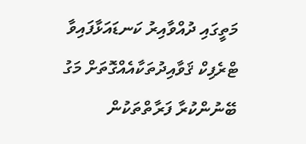މަތީގައި ދުއްވާއިރު ކަނޑައަޅާފައިވާ ޓްރެފިކް ޤަވާއިދުތަކާއެއްގޮތަށް މަގު ބޭނުންކުރާ ފަރާތްތަކުން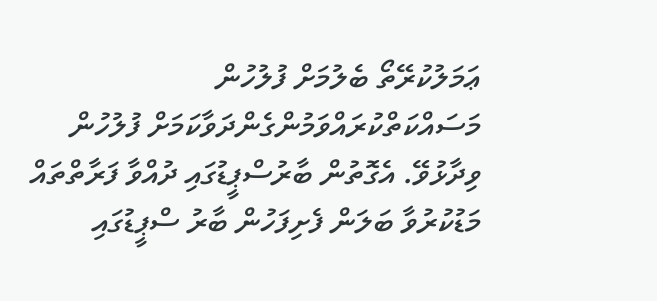ޢަމަލުކުރޭތޯ ބެލުމަށް ފުލުހުން މަސައްކަތްކުރައްވަމުންގެންދަވާކަމަށް ފުލުހުން ވިދާޅުވޭ. އެގޮތުން ބާރުސްޕީޑުގައި ދުއްވާ ފަރާތްތައް މަޑުކުރުވާ ބަލަން ފެށިފަހުން ބާރު ސްޕީޑުގައި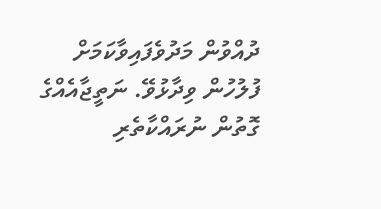ދުއްވުން މަދުވެފައިވާކަމަށް ފުލުހުން ވިދާޅުވޭ. ނަތީޖާއެއްގެ ގޮތުން ނުރައްކާތެރި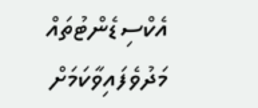އެކްސިޑެންޓުތައް މަދުވެފައިވާކަމަށް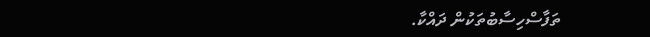ތަފާސްހިސާބުތަކުން ދައްކާ.